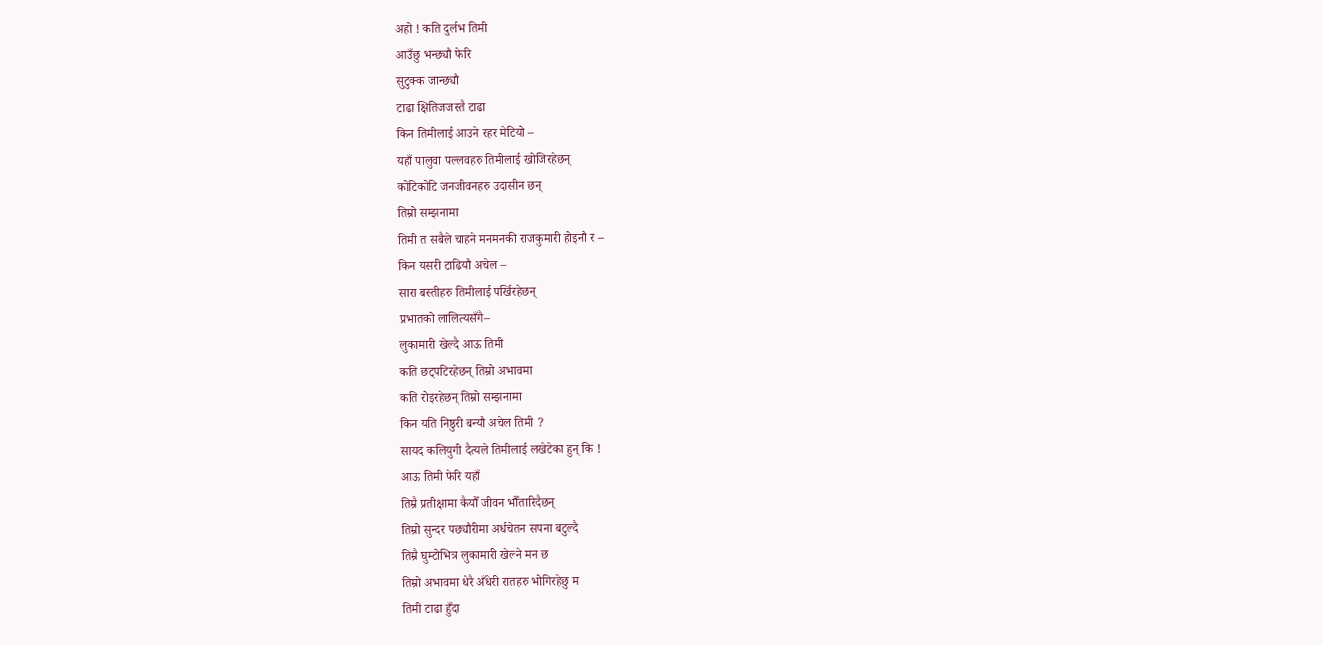अहो ! कति दुर्लभ तिमी
आउँछु भन्छ्यौ फेरि
सुटुक्क जान्छ्यौ
टाढा क्षितिजजस्तै टाढा
किन तिमीलाई आउने रहर मेटियो –
यहाँ पालुवा पल्लवहरु तिमीलाई खोजिरहेछन्
कोटिकोटि जनजीवनहरु उदासीन छन्
तिम्रो सम्झनामा
तिमी त सबैले चाहने मनमनकी राजकुमारी होइनौ र –
किन यसरी टाढियौ अचेल –
सारा बस्तीहरु तिमीलाई पर्खिरहेछन्
प्रभातको लालित्यसँगै–
लुकामारी खेल्दै आऊ तिमी
कति छट्पटिरहेछन् तिम्रो अभावमा
कति रोइरहेछन् तिम्रो सम्झनामा
किन यति निष्ठुरी बन्यौ अचेल तिमी ?
सायद कलियुगी दैत्यले तिमीलाई लखेटेका हुन् कि !
आऊ तिमी फेरि यहाँ
तिम्रै प्रतीक्षामा कैयौँ जीवन भौँतारिदैछन्
तिम्रो सुन्दर पछ्यौरीमा अर्धचेतन सपना बटुल्दै
तिम्रै घुम्टोभित्र लुकामारी खेल्ने मन छ
तिम्रो अभावमा धेरै अँधेरी रातहरु भोगिरहेछु म
तिमी टाढा हुँदा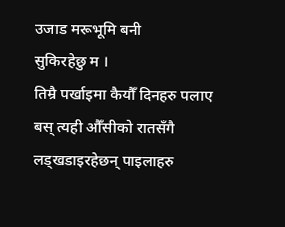उजाड मरूभूमि बनी
सुकिरहेछु म ।
तिम्रै पर्खाइमा कैयौँ दिनहरु पलाए
बस् त्यही औँसीको रातसँगै
लड्खडाइरहेछन् पाइलाहरु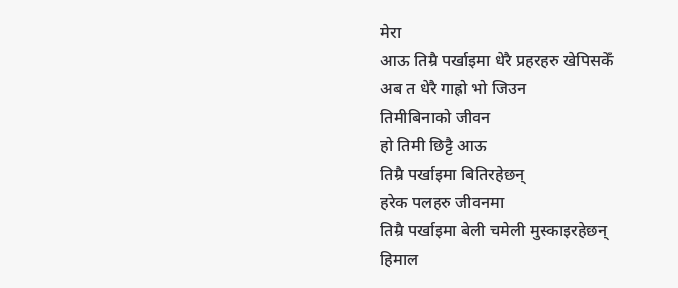मेरा
आऊ तिम्रै पर्खाइमा धेरै प्रहरहरु खेपिसकेँ
अब त धेरै गाह्रो भो जिउन
तिमीबिनाको जीवन
हो तिमी छिट्टै आऊ
तिम्रै पर्खाइमा बितिरहेछन्
हरेक पलहरु जीवनमा
तिम्रै पर्खाइमा बेली चमेली मुस्काइरहेछन्
हिमाल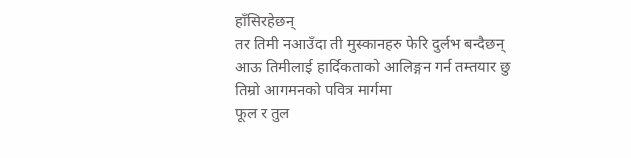हाँसिरहेछन्
तर तिमी नआउँदा ती मुस्कानहरु फेरि दुर्लभ बन्दैछन्
आऊ तिमीलाई हार्दिकताको आलिङ्गन गर्न तम्तयार छु
तिम्रो आगमनको पवित्र मार्गमा
फूल र तुल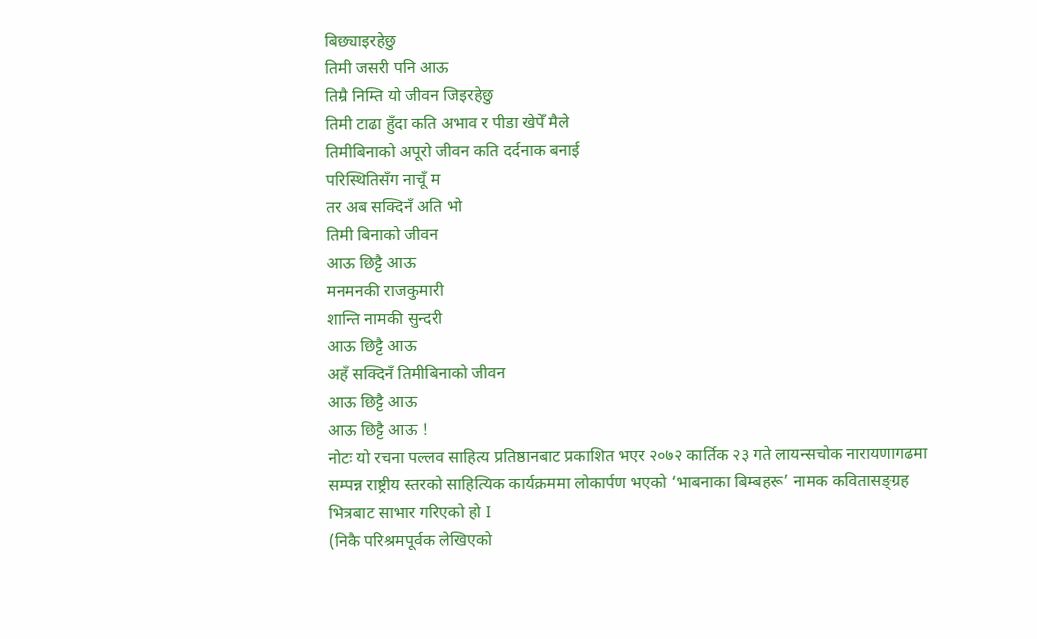बिछ्याइरहेछु
तिमी जसरी पनि आऊ
तिम्रै निम्ति यो जीवन जिइरहेछु
तिमी टाढा हुँदा कति अभाव र पीडा खेपेँ मैले
तिमीबिनाको अपूरो जीवन कति दर्दनाक बनाई
परिस्थितिसँग नाचूँ म
तर अब सक्दिनँ अति भो
तिमी बिनाको जीवन
आऊ छिट्टै आऊ
मनमनकी राजकुमारी
शान्ति नामकी सुन्दरी
आऊ छिट्टै आऊ
अहँ सक्दिनँ तिमीबिनाको जीवन
आऊ छिट्टै आऊ
आऊ छिट्टै आऊ !
नोटः यो रचना पल्लव साहित्य प्रतिष्ठानबाट प्रकाशित भएर २०७२ कार्तिक २३ गते लायन्सचोक नारायणागढमा सम्पन्न राष्ट्रीय स्तरको साहित्यिक कार्यक्रममा लोकार्पण भएको ‘भाबनाका बिम्बहरू’ नामक कवितासङ्ग्रह भित्रबाट साभार गरिएको हो I
(निकै परिश्रमपूर्वक लेखिएको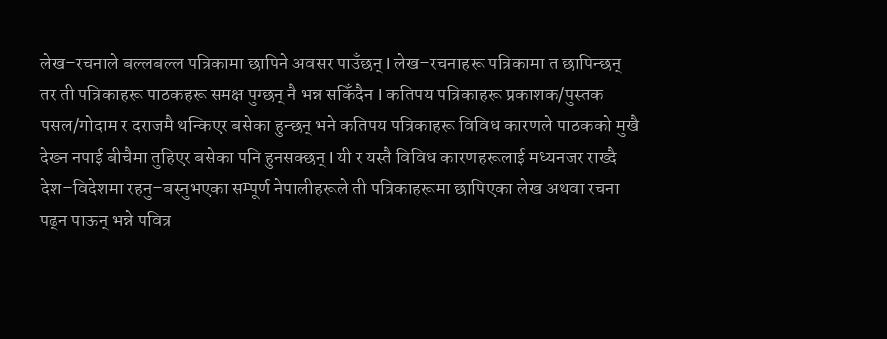लेख–रचनाले बल्लबल्ल पत्रिकामा छापिने अवसर पाउँछन् I लेख–रचनाहरू पत्रिकामा त छापिन्छन् तर ती पत्रिकाहरू पाठकहरू समक्ष पुग्छन् नै भन्न सकिँदैन I कतिपय पत्रिकाहरू प्रकाशक/पुस्तक पसल/गोदाम र दराजमै थन्किएर बसेका हुन्छन् भने कतिपय पत्रिकाहरू विविध कारणले पाठकको मुखै देख्न नपाई बीचैमा तुहिएर बसेका पनि हुनसक्छन् I यी र यस्तै विविध कारणहरूलाई मध्यनजर राख्दै देश–विदेशमा रहनु–बस्नुभएका सम्पूर्ण नेपालीहरूले ती पत्रिकाहरूमा छापिएका लेख अथवा रचना पढ्न पाऊन् भन्ने पवित्र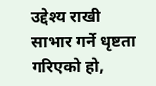उद्देश्य राखी साभार गर्ने धृष्टता गरिएको हो,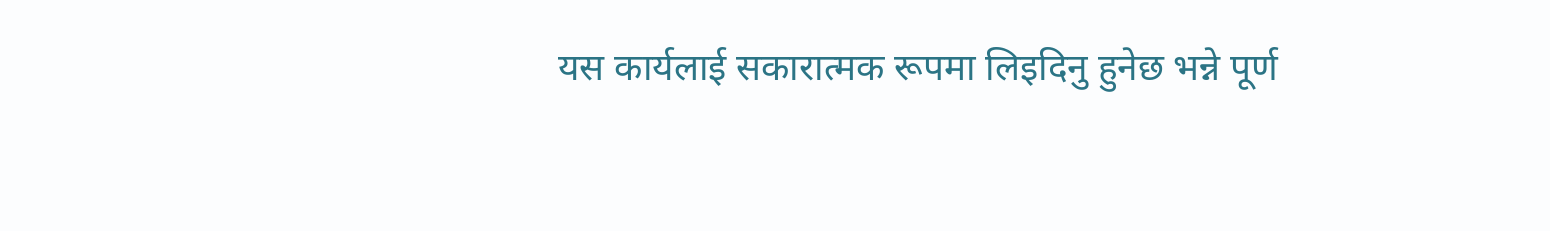यस कार्यलाई सकारात्मक रूपमा लिइदिनु हुनेछ भन्ने पूर्ण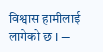विश्वास हामीलाई लागेको छ I —